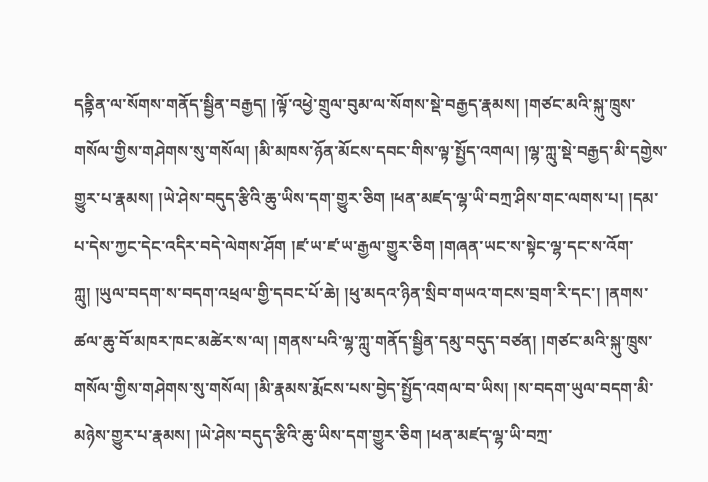དནྟིན་ལ་སོགས་གནོད་སྦྱིན་བརྒྱད། །ལྟོ་འཕྱེ་གྲུལ་བུམ་ལ་སོགས་སྡེ་བརྒྱད་རྣམས། །གཙང་མའི་སྐུ་ཁྲུས་གསོལ་གྱིས་གཤེགས་སུ་གསོལ། །མི་མཁས་ཉོན་མོངས་དབང་གིས་ལྟ་སྤྱོད་འགལ། །ལྷ་ཀླུ་སྡེ་བརྒྱད་མི་དགྱེས་གྱུར་པ་རྣམས། །ཡེ་ཤེས་བདུད་རྩིའི་ཆུ་ཡིས་དག་གྱུར་ཅིག །ཕན་མཛད་ལྷ་ཡི་བཀྲ་ཤིས་གང་ལགས་པ། །དམ་པ་དེས་ཀྱང་དེང་འདིར་བདེ་ལེགས་ཤོག །ཛ་ཡ་ཛ་ཡ་རྒྱལ་གྱུར་ཅིག །གཞན་ཡང་ས་སྟེང་ལྷ་དང་ས་འོག་ཀླུ། །ཡུལ་བདག་ས་བདག་འཕྲལ་གྱི་དབང་པོ་ཆེ། །ཕུ་མདའ་ཉིན་སྲིབ་གཡའ་གངས་བྲག་རི་དང་། །ནགས་ཚལ་ཆུ་བོ་མཁར་ཁང་མཚེར་ས་ལ། །གནས་པའི་ལྷ་ཀླུ་གནོད་སྦྱིན་དམུ་བདུད་བཙན། །གཙང་མའི་སྐུ་ཁྲུས་གསོལ་གྱིས་གཤེགས་སུ་གསོལ། །མི་རྣམས་རྨོངས་པས་བྱེད་སྤྱོད་འགལ་བ་ཡིས། །ས་བདག་ཡུལ་བདག་མི་མཉེས་གྱུར་པ་རྣམས། །ཡེ་ཤེས་བདུད་རྩིའི་ཆུ་ཡིས་དག་གྱུར་ཅིག །ཕན་མཛད་ལྷ་ཡི་བཀྲ་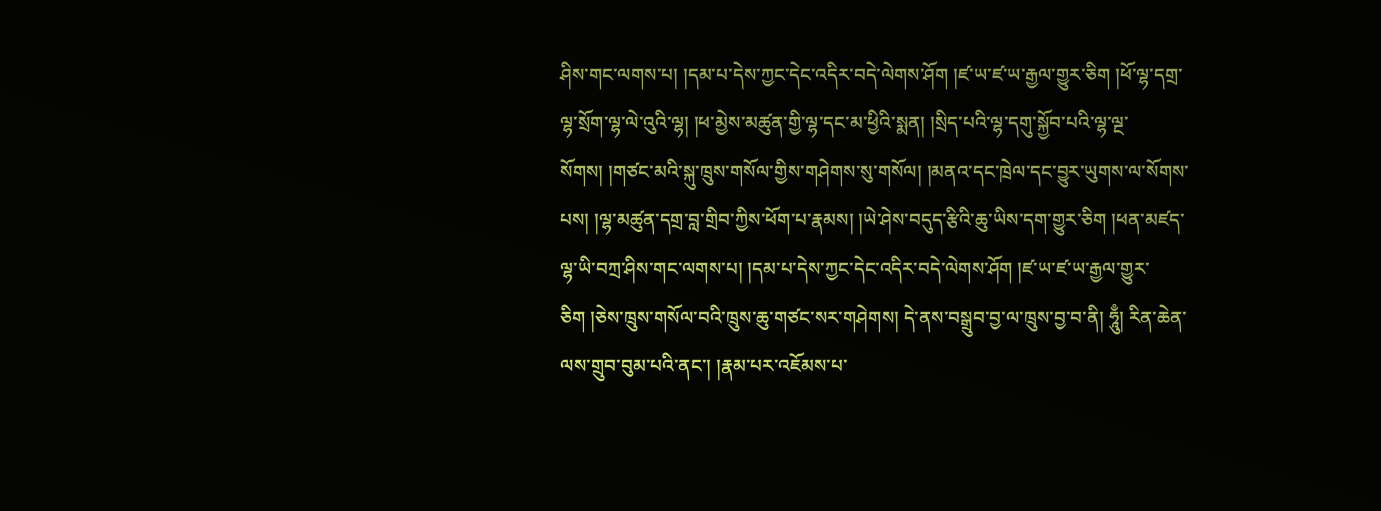ཤིས་གང་ལགས་པ། །དམ་པ་དེས་ཀྱང་དེང་འདིར་བདེ་ལེགས་ཤོག །ཛ་ཡ་ཛ་ཡ་རྒྱལ་གྱུར་ཅིག །ཕོ་ལྷ་དགྲ་ལྷ་སྲོག་ལྷ་ལེ་འུའི་ལྷ། །ཕ་མྱེས་མཚུན་གྱི་ལྷ་དང་མ་ཕྱིའི་སྨན། །སྲིད་པའི་ལྷ་དགུ་སྐྱོབ་པའི་ལྷ་ལྔ་སོགས། །གཙང་མའི་སྐུ་ཁྲུས་གསོལ་གྱིས་གཤེགས་སུ་གསོལ། །མནའ་དང་ཁྲེལ་དང་བྱུར་ཡུགས་ལ་སོགས་པས། །ལྷ་མཚུན་དགྲ་བླ་གྲིབ་ཀྱིས་ཕོག་པ་རྣམས། །ཡེ་ཤེས་བདུད་རྩིའི་ཆུ་ཡིས་དག་གྱུར་ཅིག །ཕན་མཛད་ལྷ་ཡི་བཀྲ་ཤིས་གང་ལགས་པ། །དམ་པ་དེས་ཀྱང་དེང་འདིར་བདེ་ལེགས་ཤོག །ཛ་ཡ་ཛ་ཡ་རྒྱལ་གྱུར་ཅིག །ཅེས་ཁྲུས་གསོལ་བའི་ཁྲུས་ཆུ་གཙང་སར་གཤེགས། དེ་ནས་བསྒྲུབ་བྱ་ལ་ཁྲུས་བྱ་བ་ནི། ཧཱུྃ། རིན་ཆེན་ལས་གྲུབ་བུམ་པའི་ནང་། །རྣམ་པར་འཇོམས་པ་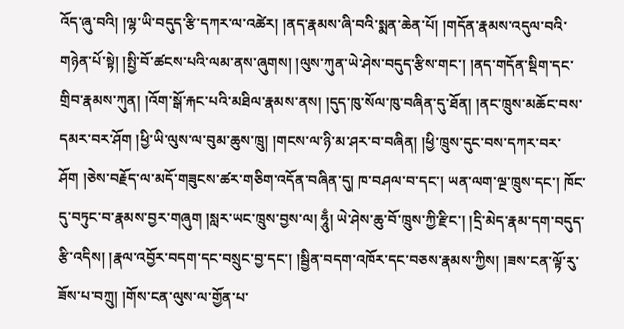འོད་ཞུ་བའི། །ལྷ་ཡི་བདུད་རྩི་དཀར་ལ་འཚེར། །ནད་རྣམས་ཞི་བའི་སྨན་ཆེན་པོ། །གདོན་རྣམས་འདུལ་བའི་གཉེན་པོ་སྟེ། །སྤྱི་བོ་ཚངས་པའི་ལམ་ནས་ཞུགས། །ལུས་ཀུན་ཡེ་ཤེས་བདུད་རྩིས་གང་། །ནད་གདོན་སྡིག་དང་གྲིབ་རྣམས་ཀུན། །འོག་སྒོ་རྐང་པའི་མཐིལ་རྣམས་ནས། །དུད་ཁུ་སོལ་ཁུ་བཞིན་དུ་ཐོན། །ནང་ཁྲུས་མཆོང་བས་དམར་བར་ཤོག །ཕྱི་ཡི་ལུས་ལ་བུམ་ཆུས་ཁྲུ། །གངས་ལ་ཉི་མ་ཤར་བ་བཞིན། །ཕྱི་ཁྲུས་དུང་བས་དཀར་བར་ཤོག །ཅེས་བརྗོད་ལ་མདོ་གཟུངས་ཚར་གཅིག་འདོན་བཞིན་དུ། ཁ་བཤལ་བ་དང་། ཡན་ལག་ལྔ་ཁྲུས་དང་། ཁོང་དུ་བཏུང་བ་རྣམས་བྱར་གཞུག །སླར་ཡང་ཁྲུས་བྱས་ལ། ཧཱུྃ། ཡེ་ཤེས་ཆུ་བོ་ཁྲུས་ཀྱི་རྫིང་། །དྲི་མེད་རྣམ་དག་བདུད་རྩི་འདིས། །རྣལ་འབྱོར་བདག་དང་བསྲུང་བྱ་དང་། །སྦྱིན་བདག་འཁོར་དང་བཅས་རྣམས་ཀྱིས། །ཟས་ངན་ལྟོ་རུ་ཟོས་པ་བཀྲུ། །གོས་ངན་ལུས་ལ་གྱོན་པ་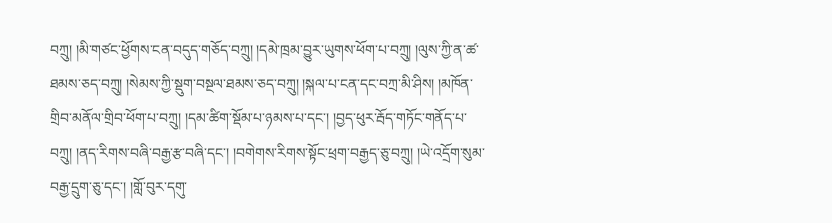བཀྲུ། །མི་གཙང་ཕྱོགས་ངན་བདུད་གཅོད་བཀྲུ། །དམེ་ཁྲམ་བྱུར་ཡུགས་ཕོག་པ་བཀྲུ། །ལུས་ཀྱི་ན་ཚ་ཐམས་ཅད་བཀྲུ། །སེམས་ཀྱི་སྡུག་བསྔལ་ཐམས་ཅད་བཀྲུ། །སྐལ་པ་ངན་དང་བཀྲ་མི་ཤིས། །མཁོན་གྲིབ་མནོལ་གྲིབ་ཕོག་པ་བཀྲུ། །དམ་ཚིག་སྡོམ་པ་ཉམས་པ་དང་། །བྱད་ཕུར་རྦོད་གཏོང་གནོད་པ་བཀྲུ། །ནད་རིགས་བཞི་བརྒྱ་རྩ་བཞི་དང་། །བགེགས་རིགས་སྟོང་ཕྲག་བརྒྱད་ཅུ་བཀྲུ། །ཡེ་འདྲོག་སུམ་བརྒྱ་དྲུག་ཅུ་དང་། །གློ་བུར་དགུ་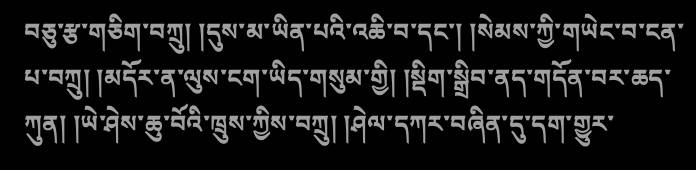བཅུ་རྩ་གཅིག་བཀྲུ། །དུས་མ་ཡིན་པའི་འཆི་བ་དང་། །སེམས་ཀྱི་གཡེང་བ་ངན་པ་བཀྲུ། །མདོར་ན་ལུས་ངག་ཡིད་གསུམ་གྱི། །སྡིག་སྒྲིབ་ནད་གདོན་བར་ཆད་ཀུན། །ཡེ་ཤེས་ཆུ་བོའི་ཁྲུས་ཀྱིས་བཀྲུ། །ཤེལ་དཀར་བཞིན་དུ་དག་གྱུར་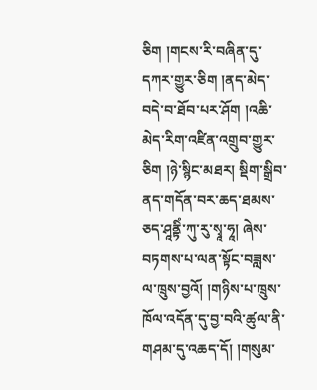ཅིག །གངས་རི་བཞིན་དུ་དཀར་གྱུར་ཅིག །ནད་མེད་བདེ་བ་ཐོབ་པར་ཤོག །འཆི་མེད་རིག་འཛིན་འགྲུབ་གྱུར་ཅིག །ཉེ་སྙིང་མཐར། སྡིག་སྒྲིབ་ནད་གདོན་བར་ཆད་ཐམས་ཅད་ཤཱནྟིཾ་ཀུ་རུ་སྭཱ་ཧཱ། ཞེས་བཏགས་པ་ལན་སྟོང་བཟླས་ལ་ཁྲུས་བྱའོ། །གཉིས་པ་ཁྲུས་ཁོལ་འདོན་དུ་བྱ་བའི་ཚུལ་ནི་གཤམ་དུ་འཆད་དོ། །གསུམ་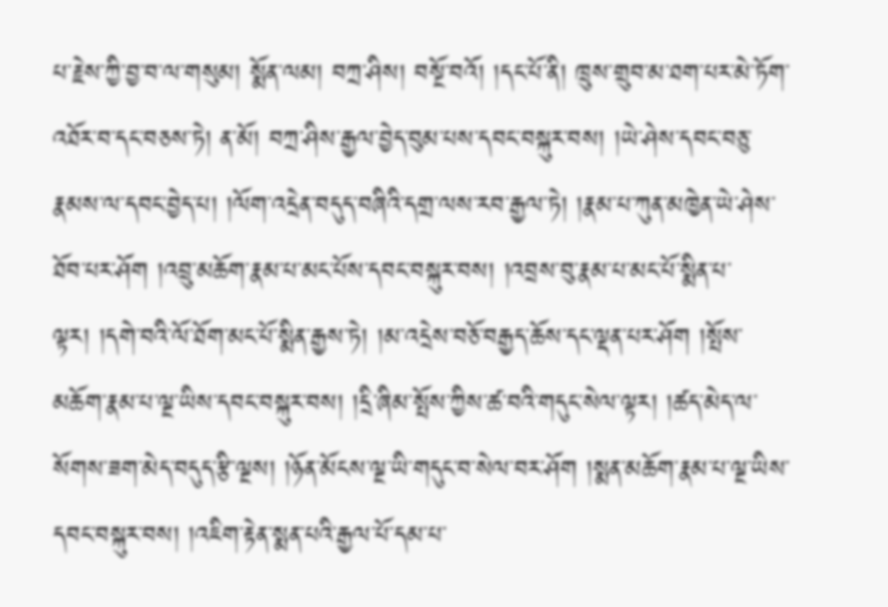པ་རྗེས་ཀྱི་བྱ་བ་ལ་གསུམ། སྨོན་ལམ། བཀྲ་ཤིས། བསྔོ་བའོ། །དང་པོ་ནི། ཁྲུས་གྲུབ་མ་ཐག་པར་མེ་ཏོག་འཐོར་བ་དང་བཅས་ཏེ། ན་མོ། བཀྲ་ཤིས་རྒྱལ་བྱེད་བུམ་པས་དབང་བསྐུར་བས། །ཡེ་ཤེས་དབང་བཅུ་རྣམས་ལ་དབང་བྱེད་པ། །ལོག་འདྲེན་བདུད་བཞིའི་དགྲ་ལས་རབ་རྒྱལ་ཏེ། །རྣམ་པ་ཀུན་མཁྱེན་ཡེ་ཤེས་ཐོབ་པར་ཤོག །འབྲུ་མཆོག་རྣམ་པ་མང་པོས་དབང་བསྐུར་བས། །འབྲས་བུ་རྣམ་པ་མང་པོ་སྨིན་པ་ལྟར། །དགེ་བའི་ལོ་ཐོག་མང་པོ་སྨིན་རྒྱས་ཏེ། །མ་འདྲེས་བཅོ་བརྒྱད་ཆོས་དང་ལྡན་པར་ཤོག །སྤོས་མཆོག་རྣམ་པ་ལྔ་ཡིས་དབང་བསྐུར་བས། །དྲི་ཞིམ་སྤོས་ཀྱིས་ཚ་བའི་གདུང་སེལ་ལྟར། །ཚད་མེད་ལ་སོགས་ཟག་མེད་བདུད་རྩི་ལྔས། །ཉོན་མོངས་ལྔ་ཡི་གདུང་བ་སེལ་བར་ཤོག །སྨན་མཆོག་རྣམ་པ་ལྔ་ཡིས་དབང་བསྐུར་བས། །འཇིག་རྟེན་སྨན་པའི་རྒྱལ་པོ་དམ་པ་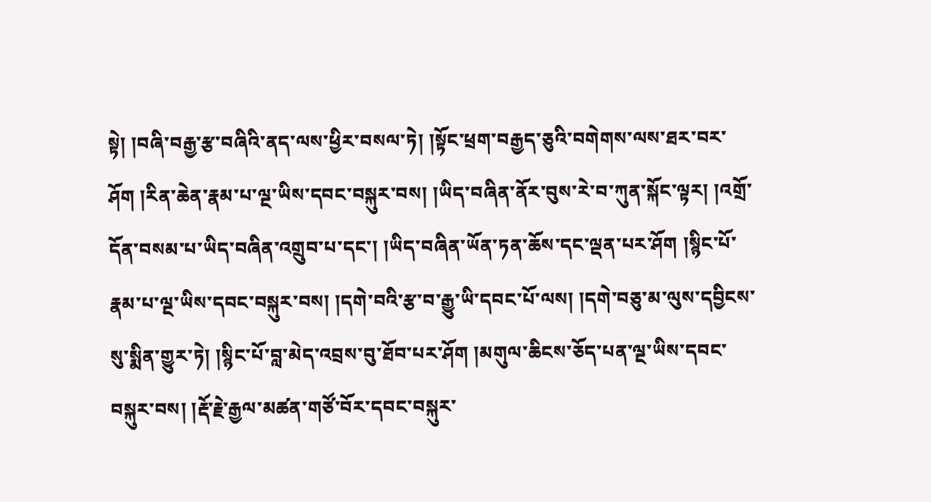སྟེ། །བཞི་བརྒྱ་རྩ་བཞིའི་ནད་ལས་ཕྱིར་བསལ་ཏེ། །སྟོང་ཕྲག་བརྒྱད་ཅུའི་བགེགས་ལས་ཐར་བར་ཤོག །རིན་ཆེན་རྣམ་པ་ལྔ་ཡིས་དབང་བསྐུར་བས། །ཡིད་བཞིན་ནོར་བུས་རེ་བ་ཀུན་སྐོང་ལྟར། །འགྲོ་དོན་བསམ་པ་ཡིད་བཞིན་འགྲུབ་པ་དང་། །ཡིད་བཞིན་ཡོན་ཏན་ཆོས་དང་ལྡན་པར་ཤོག །སྙིང་པོ་རྣམ་པ་ལྔ་ཡིས་དབང་བསྐུར་བས། །དགེ་བའི་རྩ་བ་རྒྱུ་ཡི་དབང་པོ་ལས། །དགེ་བཅུ་མ་ལུས་དབྱིངས་སུ་སྨིན་གྱུར་ཏེ། །སྙིང་པོ་བླ་མེད་འབྲས་བུ་ཐོབ་པར་ཤོག །མགུལ་ཆིངས་ཅོད་པན་ལྔ་ཡིས་དབང་བསྐུར་བས། །རྡོ་རྗེ་རྒྱལ་མཚན་གཙོ་བོར་དབང་བསྐུར་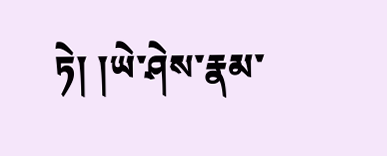ཏེ། །ཡེ་ཤེས་རྣམ་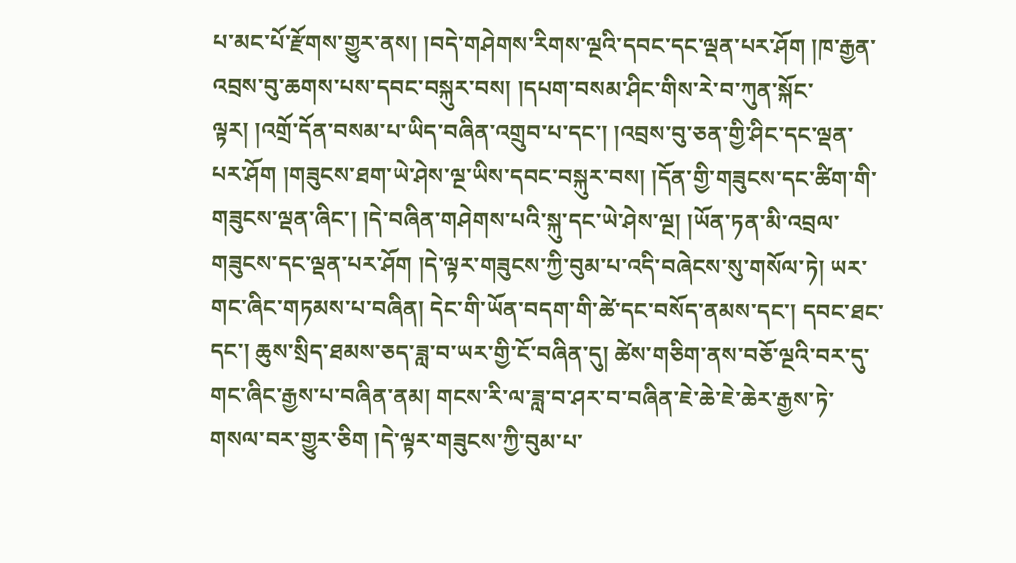པ་མང་པོ་རྫོགས་གྱུར་ནས། །བདེ་གཤེགས་རིགས་ལྔའི་དབང་དང་ལྡན་པར་ཤོག །ཁ་རྒྱན་འབྲས་བུ་ཆགས་པས་དབང་བསྐུར་བས། །དཔག་བསམ་ཤིང་གིས་རེ་བ་ཀུན་སྐོང་ལྟར། །འགྲོ་དོན་བསམ་པ་ཡིད་བཞིན་འགྲུབ་པ་དང་། །འབྲས་བུ་ཅན་གྱི་ཤིང་དང་ལྡན་པར་ཤོག །གཟུངས་ཐག་ཡེ་ཤེས་ལྔ་ཡིས་དབང་བསྐུར་བས། །དོན་གྱི་གཟུངས་དང་ཚིག་གི་གཟུངས་ལྡན་ཞིང་། །དེ་བཞིན་གཤེགས་པའི་སྐུ་དང་ཡེ་ཤེས་ལྔ། །ཡོན་ཏན་མི་འབྲལ་གཟུངས་དང་ལྡན་པར་ཤོག །དེ་ལྟར་གཟུངས་ཀྱི་བུམ་པ་འདི་བཞེངས་སུ་གསོལ་ཏེ། ཡར་གང་ཞིང་གཏམས་པ་བཞིན། དེང་གི་ཡོན་བདག་གི་ཚེ་དང་བསོད་ནམས་དང་། དབང་ཐང་དང་། ཆུས་སྲིད་ཐམས་ཅད་ཟླ་བ་ཡར་གྱི་ངོ་བཞིན་དུ། ཚེས་གཅིག་ནས་བཅོ་ལྔའི་བར་དུ་གང་ཞིང་རྒྱས་པ་བཞིན་ནམ། གངས་རི་ལ་ཟླ་བ་ཤར་བ་བཞིན་ཇེ་ཆེ་ཇེ་ཆེར་རྒྱས་ཏེ་གསལ་བར་གྱུར་ཅིག །དེ་ལྟར་གཟུངས་ཀྱི་བུམ་པ་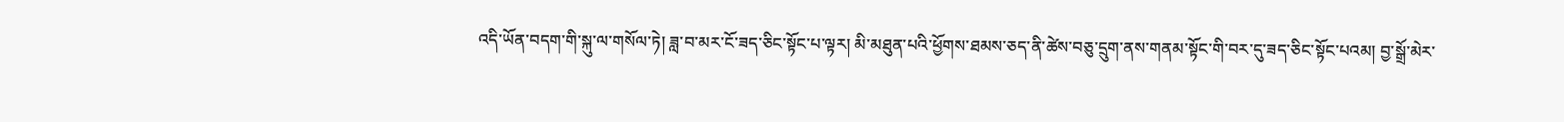འདི་ཡོན་བདག་གི་སྐུ་ལ་གསོལ་ཏེ། ཟླ་བ་མར་ངོ་ཟད་ཅིང་སྟོང་པ་ལྟར། མི་མཐུན་པའི་ཕྱོགས་ཐམས་ཅད་ནི་ཚེས་བཅུ་དྲུག་ནས་གནམ་སྟོང་གི་བར་དུ་ཟད་ཅིང་སྟོང་པའམ། བྱ་སྒྲོ་མེར་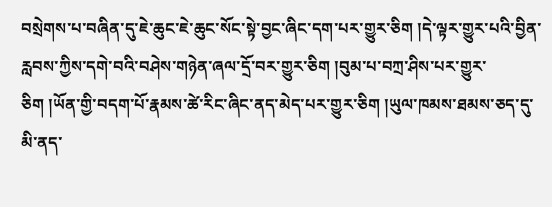བསྲེགས་པ་བཞིན་དུ་ཇེ་ཆུང་ཇེ་ཆུང་སོང་སྟེ་བྱང་ཞིང་དག་པར་གྱུར་ཅིག །དེ་ལྟར་གྱུར་པའི་བྱིན་རླབས་ཀྱིས་དགེ་བའི་བཤེས་གཉེན་ཞལ་དྲོ་བར་གྱུར་ཅིག །བུམ་པ་བཀྲ་ཤིས་པར་གྱུར་ཅིག །ཡོན་གྱི་བདག་པོ་རྣམས་ཚེ་རིང་ཞིང་ནད་མེད་པར་གྱུར་ཅིག །ཡུལ་ཁམས་ཐམས་ཅད་དུ་མི་ནད་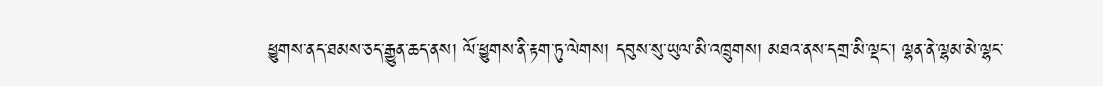ཕྱུགས་ནད་ཐམས་ཅད་རྒྱུན་ཆད་ནས། ལོ་ཕྱུགས་ནི་རྟག་ཏུ་ལེགས། དབུས་སུ་ཡུལ་མི་འཁྲུགས། མཐའ་ནས་དགྲ་མི་ལྡང་། ལྷན་ནེ་ལྷམ་མེ་ལྷང་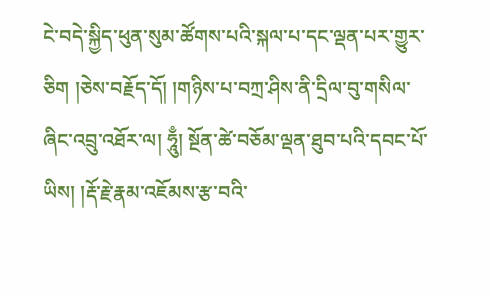ངེ་བདེ་སྐྱིད་ཕུན་སུམ་ཚོགས་པའི་སྐལ་པ་དང་ལྡན་པར་གྱུར་ཅིག །ཅེས་བརྗོད་དོ། །གཉིས་པ་བཀྲ་ཤིས་ནི་དྲིལ་བུ་གསིལ་ཞིང་འབྲུ་འཐོར་ལ། ཧཱུྃ། སྔོན་ཚེ་བཅོམ་ལྡན་ཐུབ་པའི་དབང་པོ་ཡིས། །རྡོ་རྗེ་རྣམ་འཇོམས་རྩ་བའི་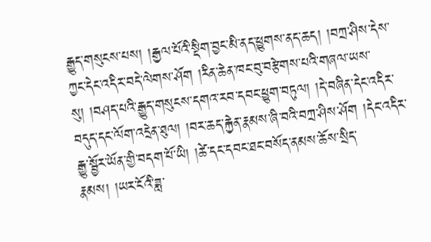རྒྱུད་གསུངས་པས། །རྒྱལ་པོའི་སྡིག་བྱང་མི་ནད་ཕྱུགས་ནད་ཆད། །བཀྲ་ཤིས་དེས་ཀྱང་དེང་འདིར་བདེ་ལེགས་ཤོག །རིན་ཆེན་ཁང་བུ་བརྩེགས་པའི་གཞལ་ཡས་སུ། །བཤད་པའི་རྒྱུད་གསུངས་དགའ་རབ་དབང་ཕྱུག་བཏུལ། །དེ་བཞིན་དེང་འདིར་བདུད་དང་ལོག་འདྲེན་ཐུལ། །བར་ཆད་རྐྱེན་རྣམས་ཞི་བའི་བཀྲ་ཤིས་ཤོག །དེང་འདིར་རྒྱུ་སྦྱོར་ཡོན་གྱི་བདག་པོ་ཡི། །ཚེ་དང་དབང་ཐང་བསོད་ནམས་ཆོས་སྲིད་རྣམས། །ཡར་ངོའི་ཟླ་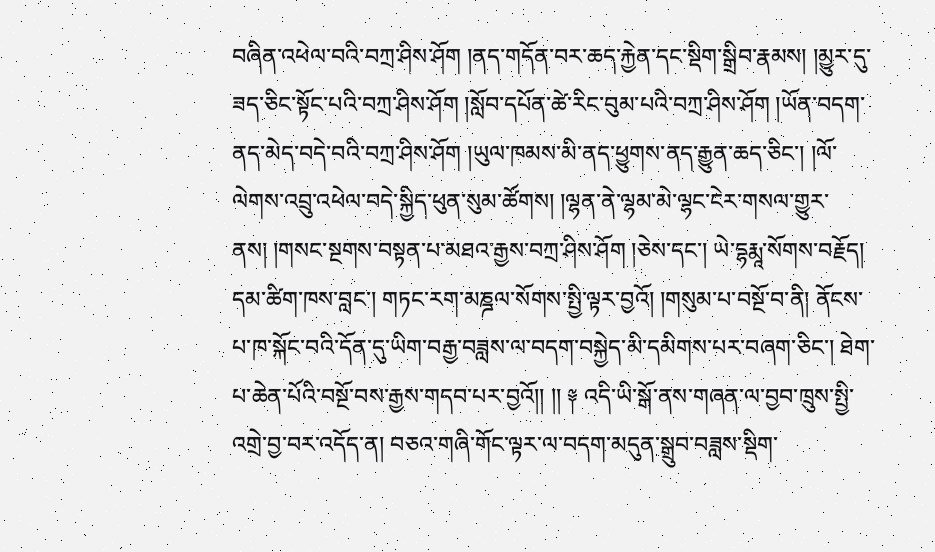བཞིན་འཕེལ་བའི་བཀྲ་ཤིས་ཤོག །ནད་གདོན་བར་ཆད་རྐྱེན་དང་སྡིག་སྒྲིབ་རྣམས། །མྱུར་དུ་ཟད་ཅིང་སྟོང་པའི་བཀྲ་ཤིས་ཤོག །སློབ་དཔོན་ཚེ་རིང་བུམ་པའི་བཀྲ་ཤིས་ཤོག །ཡོན་བདག་ནད་མེད་བདེ་བའི་བཀྲ་ཤིས་ཤོག །ཡུལ་ཁམས་མི་ནད་ཕྱུགས་ནད་རྒྱུན་ཆད་ཅིང་། །ལོ་ལེགས་འབྲུ་འཕེལ་བདེ་སྐྱིད་ཕུན་སུམ་ཚོགས། །ལྷན་ནེ་ལྷམ་མེ་ལྷང་ངེར་གསལ་གྱུར་ནས། །གསང་སྔགས་བསྟན་པ་མཐའ་རྒྱས་བཀྲ་ཤིས་ཤོག །ཅེས་དང་། ཡེ་དྷརྨཱ་སོགས་བརྗོད། དམ་ཚིག་ཁས་བླང་། གཏང་རག་མཎྜལ་སོགས་སྤྱི་ལྟར་བྱའོ། །གསུམ་པ་བསྔོ་བ་ནི། ནོངས་པ་ཁ་སྐོང་བའི་དོན་དུ་ཡིག་བརྒྱ་བཟླས་ལ་བདག་བསྐྱེད་མི་དམིགས་པར་བཞག་ཅིང་། ཐེག་པ་ཆེན་པོའི་བསྔོ་བས་རྒྱས་གདབ་པར་བྱའོ།། །། ༈ འདི་ཡི་སྒོ་ནས་གཞན་ལ་བྱབ་ཁྲུས་སྤྱི་འགྲེ་བྱ་བར་འདོད་ན། བཅའ་གཞི་གོང་ལྟར་ལ་བདག་མདུན་སྒྲུབ་བཟླས་སྡིག་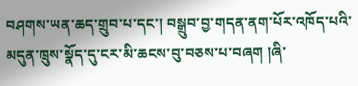བཤགས་ཡན་ཆད་གྲུབ་པ་དང་། བསྒྲུབ་བྱ་གདན་ནག་པོར་འཁོད་པའི་མདུན་ཁྲུས་སྣོད་དུ་ངར་མི་ཆངས་བུ་བཅས་པ་བཞག །ཞི་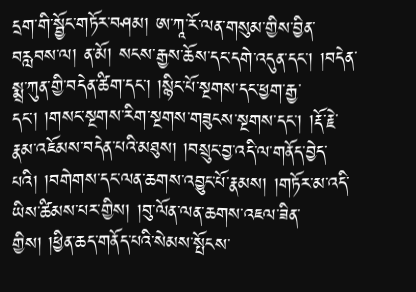དྲག་གི་སྦྱོང་གཏོར་བཤམ། ཨ་ཀཱ་རོ་ལན་གསུམ་གྱིས་བྱིན་བརླབས་ལ། ན་མོ། སངས་རྒྱས་ཆོས་དང་དགེ་འདུན་དང་། །བདེན་སྨྲ་ཀུན་གྱི་བདེན་ཚིག་དང་། །སྙིང་པོ་སྔགས་དང་ཕྱག་རྒྱ་དང་། །གསང་སྔགས་རིག་སྔགས་གཟུངས་སྔགས་དང་། །རྡོ་རྗེ་རྣམ་འཇོམས་བདེན་པའི་མཐུས། །བསྲུང་བྱ་འདི་ལ་གནོད་བྱེད་པའི། །བགེགས་དང་ལན་ཆགས་འབྱུང་པོ་རྣམས། །གཏོར་མ་འདི་ཡིས་ཚིམས་པར་གྱིས། །བུ་ལོན་ལན་ཆགས་འཇལ་ཟིན་གྱིས། །ཕྱིན་ཆད་གནོད་པའི་སེམས་སྤོངས་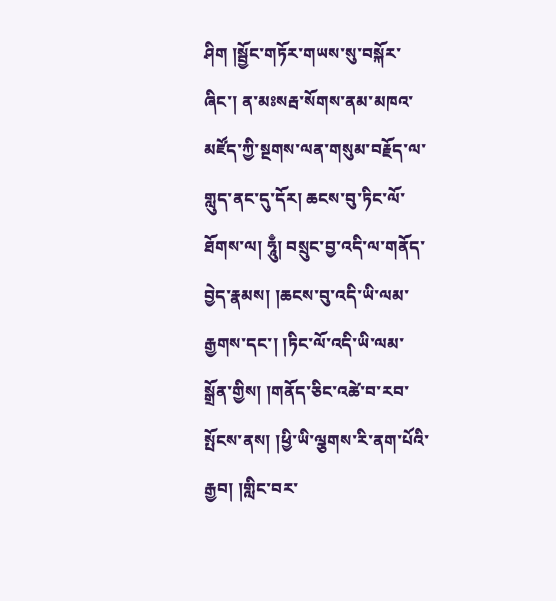ཤིག །སྦྱོང་གཏོར་གཡས་སུ་བསྐོར་ཞིང་། ན་མཿསརྦ་སོགས་ནམ་མཁའ་མཛོད་ཀྱི་སྔགས་ལན་གསུམ་བརྗོད་ལ་གླུད་ནང་དུ་དོར། ཆངས་བུ་ཏིང་ལོ་ཐོགས་ལ། ཧཱུྃ། བསྲུང་བྱ་འདི་ལ་གནོད་བྱེད་རྣམས། །ཆངས་བུ་འདི་ཡི་ལམ་རྒྱགས་དང་། །ཏིང་ལོ་འདི་ཡི་ལམ་སྒྲོན་གྱིས། །གནོད་ཅིང་འཚེ་བ་རབ་སྤོངས་ནས། །ཕྱི་ཡི་ལྕགས་རི་ནག་པོའི་རྒྱབ། །གླིང་བར་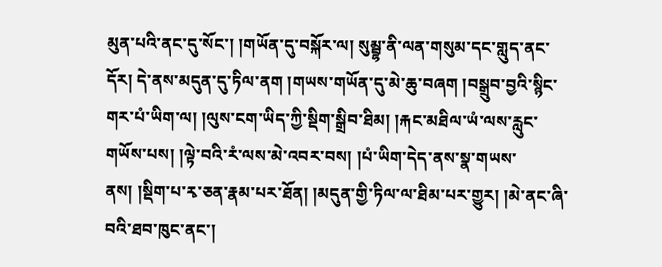མུན་པའི་ནང་དུ་སོང་། །གཡོན་དུ་བསྐོར་ལ། སུམྦྷ་ནི་ལན་གསུམ་དང་གླུད་ནང་དོར། དེ་ནས་མདུན་དུ་ཏིལ་ནག །གཡས་གཡོན་དུ་མེ་ཆུ་བཞག །བསྒྲུབ་བྱའི་སྙིང་གར་པཾ་ཡིག་ལ། །ལུས་ངག་ཡིད་ཀྱི་སྡིག་སྒྲིབ་ཐིམ། །རྐང་མཐིལ་ཡཾ་ལས་རླུང་གཡོས་པས། །ལྟེ་བའི་རཾ་ལས་མེ་འབར་བས། །པཾ་ཡིག་དེད་ནས་སྣ་གཡས་ནས། །སྡིག་པ་རྭ་ཅན་རྣམ་པར་ཐོན། །མདུན་གྱི་ཏིལ་ལ་ཐིམ་པར་གྱུར། །མེ་ནང་ཞི་བའི་ཐབ་ཁུང་ནང་།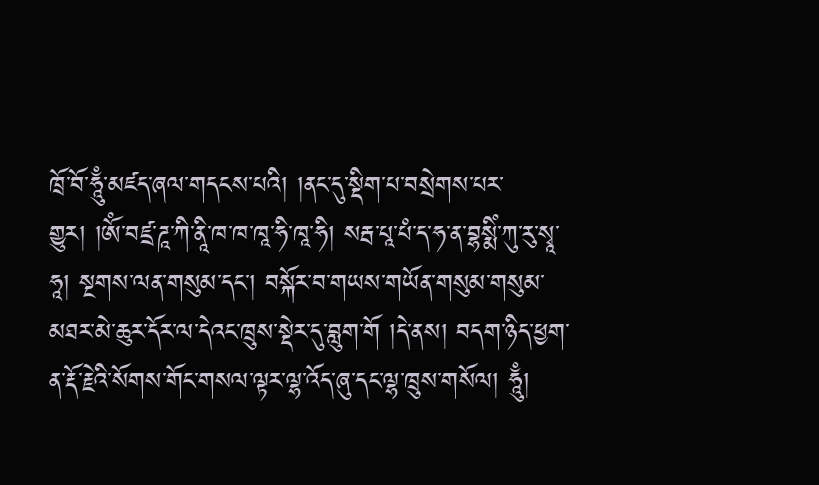ཁྲོ་བོ་ཧཱུྃ་མཛད་ཞལ་གདངས་པའི། །ནང་དུ་སྡིག་པ་བསྲེགས་པར་གྱུར། །ཨོཾ་བཛྲ་ཌཱ་ཀི་ནཱི་ཁ་ཁ་ཁཱ་ཧི་ཁཱ་ཧི། སརྦ་པཱ་པཾ་ད་ཧ་ན་བྷསྨིཾ་ཀུ་རུ་སྭཱ་ཧཱ། སྔགས་ལན་གསུམ་དང་། བསྐོར་བ་གཡས་གཡོན་གསུམ་གསུམ་མཐར་མེ་ཆུར་དོར་ལ་དེའང་ཁྲུས་སྡེར་དུ་བླུག་གོ །དེ་ནས། བདག་ཉིད་ཕྱག་ན་རྡོ་རྗེའི་སོགས་གོང་གསལ་ལྟར་ལྷ་འོད་ཞུ་དང་ལྷ་ཁྲུས་གསོལ། ཧཱུྃ།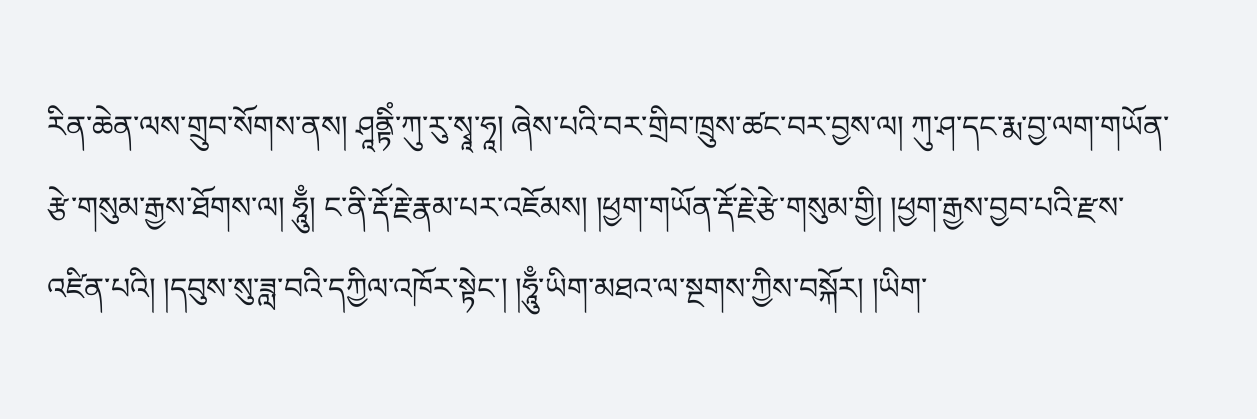རིན་ཆེན་ལས་གྲུབ་སོགས་ནས། ཤཱནྟིཾ་ཀུ་རུ་སྭཱ་ཧཱ། ཞེས་པའི་བར་གྲིབ་ཁྲུས་ཚང་བར་བྱས་ལ། ཀུ་ཤ་དང་རྨ་བྱ་ལག་གཡོན་རྩེ་གསུམ་རྒྱས་ཐོགས་ལ། ཧཱུྃ། ང་ནི་རྡོ་རྗེ་རྣམ་པར་འཇོམས། །ཕྱག་གཡོན་རྡོ་རྗེ་རྩེ་གསུམ་གྱི། །ཕྱག་རྒྱས་བྱབ་པའི་རྫས་འཛིན་པའི། །དབུས་སུ་ཟླ་བའི་དཀྱིལ་འཁོར་སྟེང་། །ཧཱུྃ་ཡིག་མཐའ་ལ་སྔགས་ཀྱིས་བསྐོར། །ཡིག་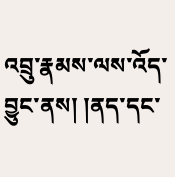འབྲུ་རྣམས་ལས་འོད་བྱུང་ནས། །ནད་དང་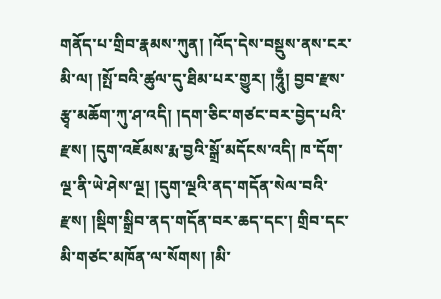གནོད་པ་གྲིབ་རྣམས་ཀུན། །འོད་དེས་བསྡུས་ནས་ངར་མི་ལ། །སྤོ་བའི་ཚུལ་དུ་ཐིམ་པར་གྱུར། །ཧཱུྃ། བྱབ་རྫས་རྩྭ་མཆོག་ཀུ་ཤ་འདི། །དག་ཅིང་གཙང་བར་བྱེད་པའི་རྫས། །དུག་འཇོམས་རྨ་བྱའི་སྒྲོ་མདོངས་འདི། ཁ་དོག་ལྔ་ནི་ཡེ་ཤེས་ལྔ། །དུག་ལྔའི་ནད་གདོན་སེལ་བའི་རྫས། །སྡིག་སྒྲིབ་ནད་གདོན་བར་ཆད་དང་། གྲིབ་དང་མི་གཙང་མཁོན་ལ་སོགས། །མི་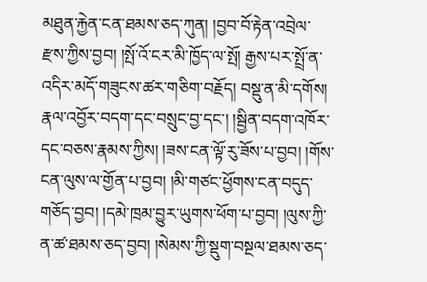མཐུན་རྐྱེན་ངན་ཐམས་ཅད་ཀུན། །བྱབ་བོ་རྟེན་འབྲེལ་རྫས་ཀྱིས་བྱབ། །སྤོ་འོ་ངར་མི་ཁྱོད་ལ་སྤོ། རྒྱས་པར་སྤྲོ་ན་འདིར་མདོ་གཟུངས་ཚར་གཅིག་བརྗོད། བསྡུ་ན་མི་དགོས། རྣལ་འབྱོར་བདག་དང་བསྲུང་བྱ་དང་། །སྦྱིན་བདག་འཁོར་དང་བཅས་རྣམས་ཀྱིས། །ཟས་ངན་ལྟོ་རུ་ཟོས་པ་བྱབ། །གོས་ངན་ལུས་ལ་གྱོན་པ་བྱབ། །མི་གཙང་ཕྱོགས་ངན་བདུད་གཅོད་བྱབ། །དམེ་ཁྲམ་བྱུར་ཡུགས་ཕོག་པ་བྱབ། །ལུས་ཀྱི་ན་ཚ་ཐམས་ཅད་བྱབ། །སེམས་ཀྱི་སྡུག་བསྔལ་ཐམས་ཅད་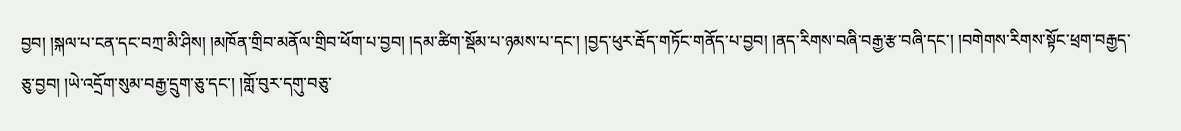བྱབ། །སྐལ་པ་ངན་དང་བཀྲ་མི་ཤིས། །མཁོན་གྲིབ་མནོལ་གྲིབ་ཕོག་པ་བྱབ། །དམ་ཚིག་སྡོམ་པ་ཉམས་པ་དང་། །བྱད་ཕུར་རྦོད་གཏོང་གནོད་པ་བྱབ། །ནད་རིགས་བཞི་བརྒྱ་རྩ་བཞི་དང་། །བགེགས་རིགས་སྟོང་ཕྲག་བརྒྱད་ཅུ་བྱབ། །ཡེ་འདྲོག་སུམ་བརྒྱ་དྲུག་ཅུ་དང་། །གློ་བུར་དགུ་བཅུ་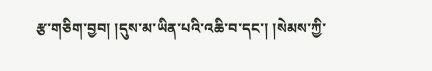རྩ་གཅིག་བྱབ། །དུས་མ་ཡིན་པའི་འཆི་བ་དང་། །སེམས་ཀྱི་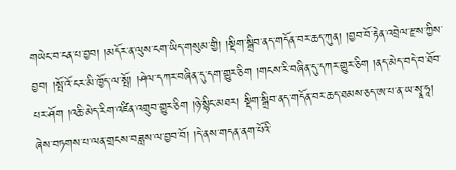གཡེང་བ་ངན་པ་བྱབ། །མདོར་ན་ལུས་ངག་ཡིད་གསུམ་གྱི། །སྡིག་སྒྲིབ་ནད་གདོན་བར་ཆད་ཀུན། །བྱབ་བོ་རྟེན་འབྲེལ་རྫས་ཀྱིས་བྱབ། །སྤོ་འོ་ངར་མི་ཁྱོད་ལ་སྤོ། །ཤེལ་དཀར་བཞིན་དུ་དག་གྱུར་ཅིག །གངས་རི་བཞིན་དུ་དཀར་གྱུར་ཅིག །ནད་མེད་བདེ་བ་ཐོབ་པར་ཤོག །འཆི་མེད་རིག་འཛིན་འགྲུབ་གྱུར་ཅིག །ཉེ་སྙིང་མཐར། སྡིག་སྒྲིབ་ནད་གདོན་བར་ཆད་ཐམས་ཅད་ཨ་པ་ན་ཡ་སྭཱ་ཧཱ། ཞེས་བཏགས་པ་ལན་གྲངས་བཟླས་ལ་བྱབ་བོ། །དེ་ནས་གདན་ནག་པོའི་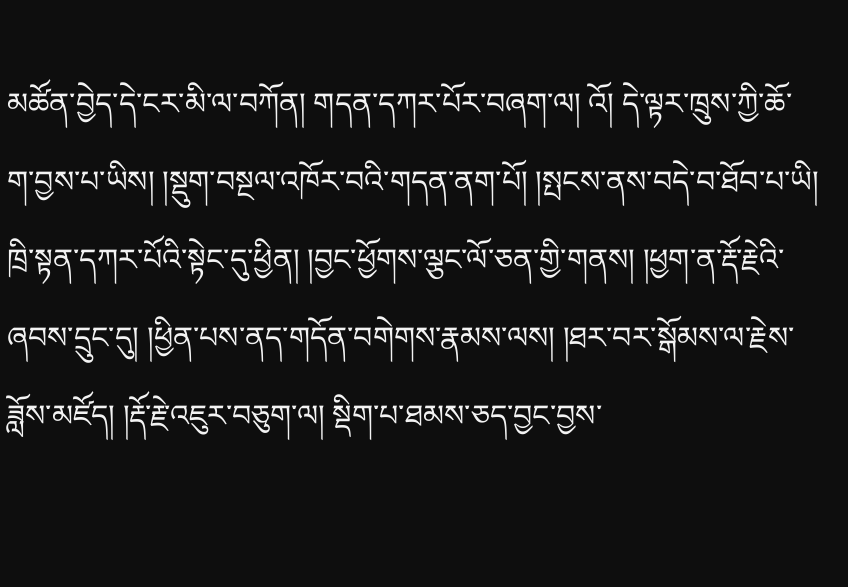མཚོན་བྱེད་དེ་ངར་མི་ལ་བཀོན། གདན་དཀར་པོར་བཞག་ལ། འོ། དེ་ལྟར་ཁྲུས་ཀྱི་ཆོ་ག་བྱས་པ་ཡིས། །སྡུག་བསྔལ་འཁོར་བའི་གདན་ནག་པོ། །སྤངས་ནས་བདེ་བ་ཐོབ་པ་ཡི། ཁྲི་སྟན་དཀར་པོའི་སྟེང་དུ་ཕྱིན། །བྱང་ཕྱོགས་ལྕང་ལོ་ཅན་གྱི་གནས། །ཕྱག་ན་རྡོ་རྗེའི་ཞབས་དྲུང་དུ། །ཕྱིན་པས་ནད་གདོན་བགེགས་རྣམས་ལས། །ཐར་བར་སྒོམས་ལ་རྗེས་ཟློས་མཛོད། །རྡོ་རྗེ་འཇུར་བཅུག་ལ། སྡིག་པ་ཐམས་ཅད་བྱང་བྱས་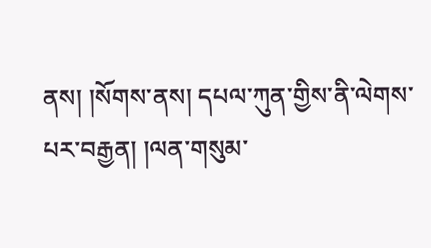ནས། །སོགས་ནས། དཔལ་ཀུན་གྱིས་ནི་ལེགས་པར་བརྒྱན། །ལན་གསུམ་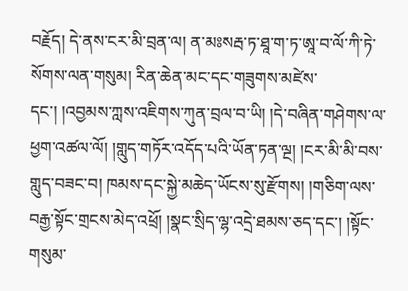བརྗོད། དེ་ནས་ངར་མི་བྲན་ལ། ན་མཿསརྦ་ཏ་ཐཱ་ག་ཏ་ཨཱ་བ་ལོ་ཀི་ཏེ་སོགས་ལན་གསུམ། རིན་ཆེན་མང་དང་གཟུགས་མཛེས་དང་། །འབྱམས་ཀླས་འཇིགས་ཀུན་བྲལ་བ་ཡི། །དེ་བཞིན་གཤེགས་ལ་ཕྱག་འཚལ་ལོ། །གླུད་གཏོར་འདོད་པའི་ཡོན་ཏན་ལྔ། །ངར་མི་མི་བས་གླུད་བཟང་བ། ཁམས་དང་སྐྱེ་མཆེད་ཡོངས་སུ་རྫོགས། །གཅིག་ལས་བརྒྱ་སྟོང་གྲངས་མེད་འཕྲོ། །སྣང་སྲིད་ལྷ་འདྲེ་ཐམས་ཅད་དང་། །སྟོང་གསུམ་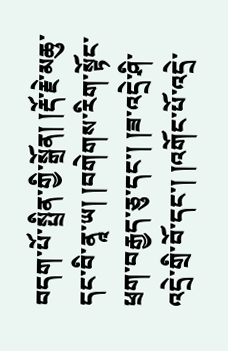བདག་པོ་སྤྲིན་གྱི་སྒྲོན། །རྡོ་རྗེ་མཆུ་དང་བི་ནཱ་ཡ། །བགེགས་རིག་སྟོང་ཕྲག་བརྒྱད་ཅུ་དང་། །ཟ་འདྲེ་ཤི་འདྲེ་གྲི་བོ་དང་། །འགོང་པོ་འདྲེ་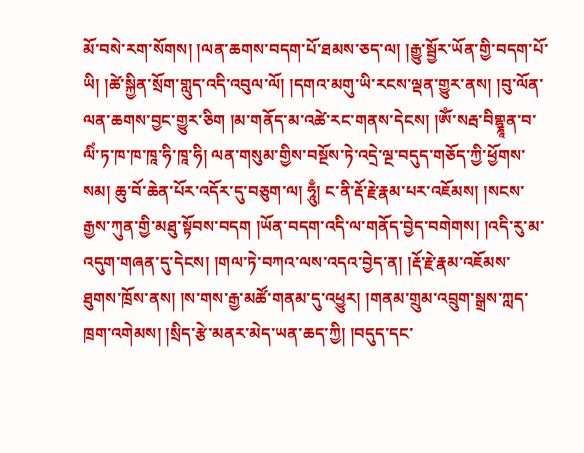མོ་བསེ་རག་སོགས། །ལན་ཆགས་བདག་པོ་ཐམས་ཅད་ལ། །རྒྱུ་སྦྱོར་ཡོན་གྱི་བདག་པོ་ཡི། །ཚེ་སྐྱིན་སྲོག་གླུད་འདི་འབུལ་ལོ། །དགའ་མགུ་ཡི་རངས་ལྡན་གྱུར་ནས། །བུ་ལོན་ལན་ཆགས་བྱང་གྱུར་ཅིག །མ་གནོད་མ་འཚེ་རང་གནས་དེངས། །ཨོཾ་སརྦ་བིགྷྣཱན་བ་ལིཾ་ཏ་ཁ་ཁ་ཁཱ་ཧི་ཁཱ་ཧི། ལན་གསུམ་གྱིས་བསྔོས་ཏེ་འདྲེ་ལྔ་བདུད་གཅོད་ཀྱི་ཕྱོགས་སམ། ཆུ་བོ་ཆེན་པོར་འདོར་དུ་བཅུག་ལ། ཧཱུྃ། ང་ནི་རྡོ་རྗེ་རྣམ་པར་འཇོམས། །སངས་རྒྱས་ཀུན་གྱི་མཐུ་སྟོབས་བདག །ཡོན་བདག་འདི་ལ་གནོད་བྱེད་བགེགས། །འདི་རུ་མ་འདུག་གཞན་དུ་དེངས། །གལ་ཏེ་བཀའ་ལས་འདའ་བྱེད་ན། །རྡོ་རྗེ་རྣམ་འཇོམས་ཐུགས་ཁྲོས་ནས། །ས་གས་རྒྱ་མཚོ་གནམ་དུ་འཕྱུར། །གནམ་གྲུམ་འབྲུག་སྒྲས་ཀླད་ཁྲག་འགེམས། །སྲིད་རྩེ་མནར་མེད་ཡན་ཆད་ཀྱི། །བདུད་དང་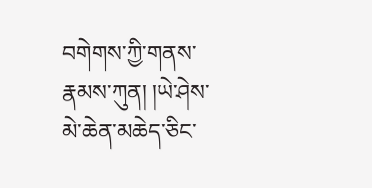བགེགས་ཀྱི་གནས་རྣམས་ཀུན། །ཡེ་ཤེས་མེ་ཆེན་མཆེད་ཅིང་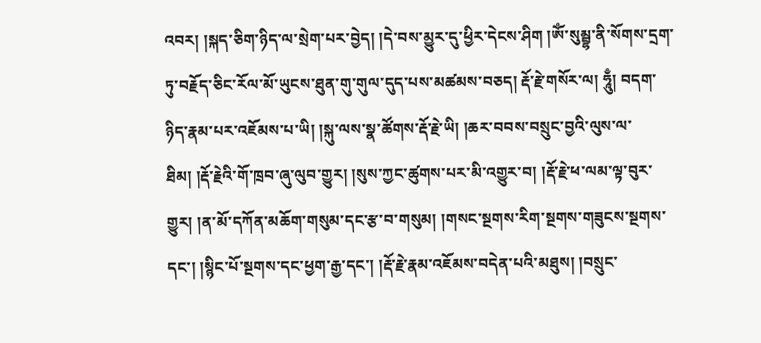འབར། །སྐད་ཅིག་ཉིད་ལ་སྲེག་པར་བྱེད། །དེ་བས་མྱུར་དུ་ཕྱིར་དེངས་ཤིག །ཨོཾ་སུམྦྷ་ནི་སོགས་དྲག་ཏུ་བརྗོད་ཅིང་རོལ་མོ་ཡུངས་ཐུན་གུ་གུལ་དུད་པས་མཚམས་བཅད། རྡོ་རྗེ་གསོར་ལ། ཧཱུྃ། བདག་ཉིད་རྣམ་པར་འཇོམས་པ་ཡི། །སྐུ་ལས་སྣ་ཚོགས་རྡོ་རྗེ་ཡི། །ཆར་བབས་བསྲུང་བྱའི་ལུས་ལ་ཐིམ། །རྡོ་རྗེའི་གོ་ཁྲབ་ཞུ་ལུབ་གྱུར། །སུས་ཀྱང་ཚུགས་པར་མི་འགྱུར་བ། །རྡོ་རྗེ་ཕ་ལམ་ལྟ་བུར་གྱུར། །ན་མོ་དཀོན་མཆོག་གསུམ་དང་རྩ་བ་གསུམ། །གསང་སྔགས་རིག་སྔགས་གཟུངས་སྔགས་དང་། །སྙིང་པོ་སྔགས་དང་ཕྱག་རྒྱ་དང་། །རྡོ་རྗེ་རྣམ་འཇོམས་བདེན་པའི་མཐུས། །བསྲུང་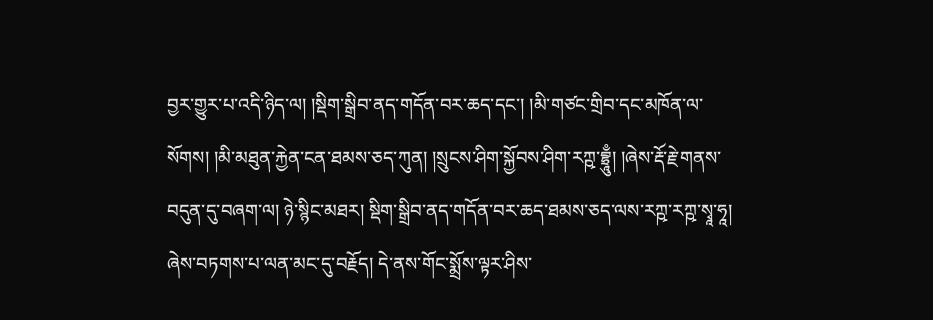བྱར་གྱུར་པ་འདི་ཉིད་ལ། །སྡིག་སྒྲིབ་ནད་གདོན་བར་ཆད་དང་། །མི་གཙང་གྲིབ་དང་མཁོན་ལ་སོགས། །མི་མཐུན་རྐྱེན་ངན་ཐམས་ཅད་ཀུན། །སྲུངས་ཤིག་སྐྱོབས་ཤིག་རཀྵ་བྷྲཱུྃ། །ཞེས་རྡོ་རྗེ་གནས་བདུན་དུ་བཞག་ལ། ཉེ་སྙིང་མཐར། སྡིག་སྒྲིབ་ནད་གདོན་བར་ཆད་ཐམས་ཅད་ལས་རཀྵ་རཀྵ་སྭཱ་ཧཱ། ཞེས་བཏགས་པ་ལན་མང་དུ་བརྗོད། དེ་ནས་གོང་སྨྲོས་ལྟར་ཤིས་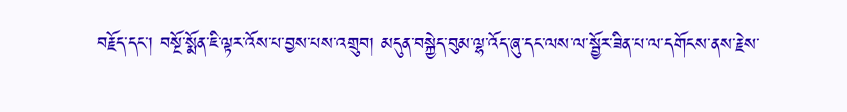བརྗོད་དང་། བསྔོ་སྨོན་ཇི་ལྟར་འོས་པ་བྱས་པས་འགྲུབ། མདུན་བསྐྱེད་བུམ་ལྷ་འོད་ཞུ་དང་ལས་ལ་སྦྱོར་ཟིན་པ་ལ་དགོངས་ནས་རྗེས་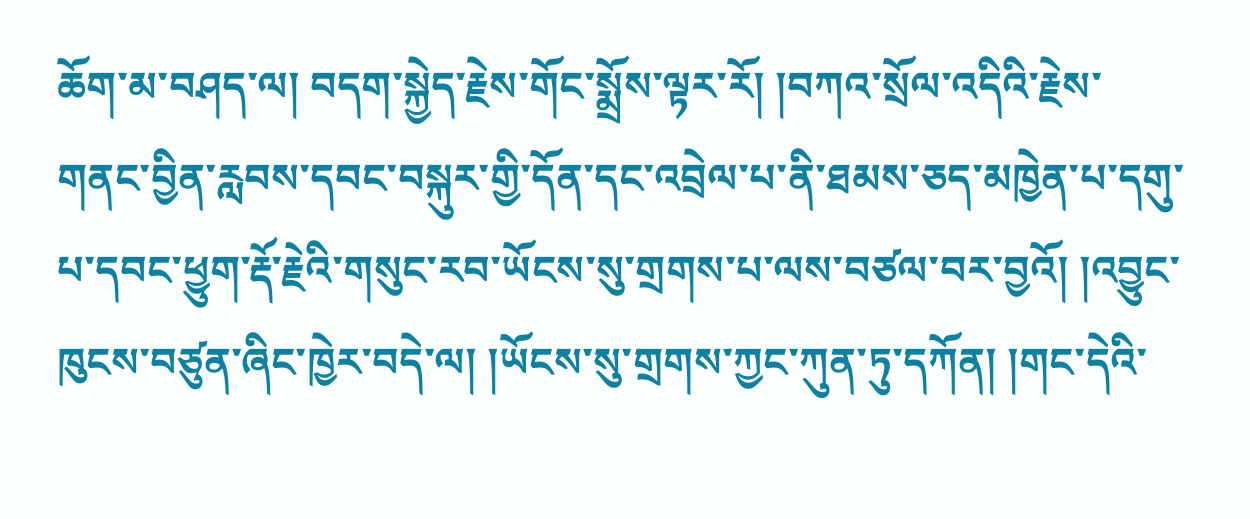ཆོག་མ་བཤད་ལ། བདག་སྐྱེད་རྗེས་གོང་སྨྲོས་ལྟར་རོ། །བཀའ་སྲོལ་འདིའི་རྗེས་གནང་བྱིན་རླབས་དབང་བསྐུར་གྱི་དོན་དང་འབྲེལ་པ་ནི་ཐམས་ཅད་མཁྱེན་པ་དགུ་པ་དབང་ཕྱུག་རྡོ་རྗེའི་གསུང་རབ་ཡོངས་སུ་གྲགས་པ་ལས་བཙལ་བར་བྱའོ། །འབྱུང་ཁུངས་བཙུན་ཞིང་ཁྱེར་བདེ་ལ། །ཡོངས་སུ་གྲགས་ཀྱང་ཀུན་ཏུ་དཀོན། །གང་དེའི་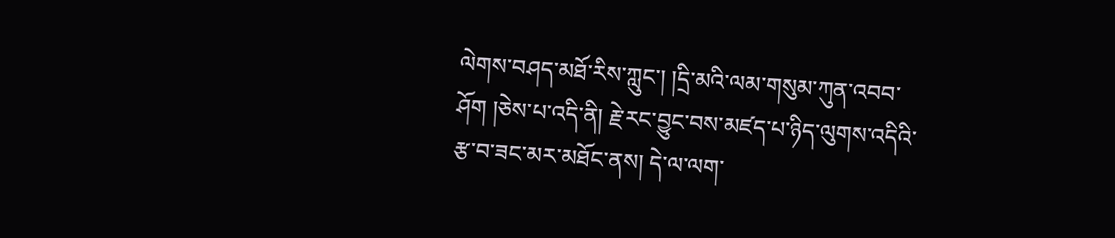ལེགས་བཤད་མཐོ་རིས་ཀླུང་། །དྲི་མའི་ལམ་གསུམ་ཀུན་འབབ་ཤོག །ཅེས་པ་འདི་ནི། རྗེ་རང་བྱུང་བས་མཛད་པ་ཉིད་ལུགས་འདིའི་རྩ་བ་ཟང་མར་མཐོང་ནས། དེ་ལ་ལག་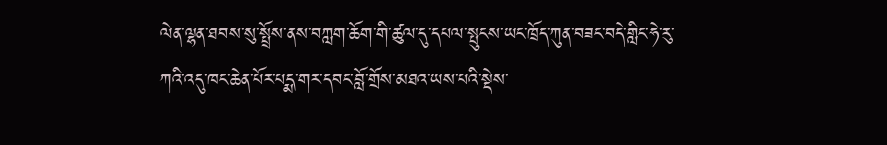ལེན་ལྷན་ཐབས་སུ་སྤྲོས་ནས་བཀླག་ཆོག་གི་ཚུལ་དུ་དཔལ་སྤུངས་ཡང་ཁྲོད་ཀུན་བཟང་བདེ་གླིང་ཧེ་རུ་ཀའི་འདུ་ཁང་ཆེན་པོར་པདྨ་གར་དབང་བློ་གྲོས་མཐའ་ཡས་པའི་སྡེས་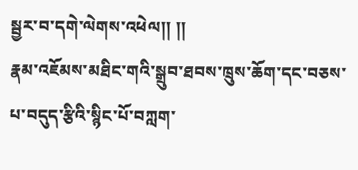སྦྱར་བ་དགེ་ལེགས་འཕེལ།། །།
རྣམ་འཇོམས་མཐིང་གའི་སྒྲུབ་ཐབས་ཁྲུས་ཆོག་དང་བཅས་པ་བདུད་རྩིའི་སྙིང་པོ་བཀླག་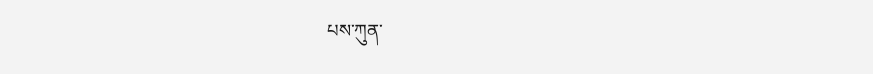པས་ཀུན་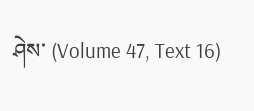ཤེས་ (Volume 47, Text 16)